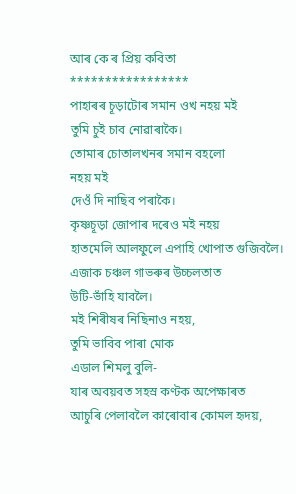আৰ কে ৰ প্ৰিয় কবিতা
*****************
পাহাৰৰ চূড়াটোৰ সমান ওখ নহয় মই
তুমি চুই চাব নোৱাৰাকৈ।
তোমাৰ চোতালখনৰ সমান বহলো
নহয় মই
দেওঁ দি নাছিব পৰাকৈ।
কৃষ্ণচূড়া জোপাৰ দৰেও মই নহয়
হাতমেলি আলফুলে এপাহি খোপাত গুজিবলৈ।
এজাক চঞ্চল গাভৰুৰ উচ্চলতাত
উটি-ভাঁহি যাবলৈ।
মই শিৰীষৰ নিছিনাও নহয়,
তুমি ভাবিব পাৰা মোক
এডাল শিমলু বুলি-
যাৰ অবয়বত সহস্ৰ কণ্টক অপেক্ষাৰত
আচুৰি পেলাবলৈ কাৰোবাৰ কোমল হৃদয়,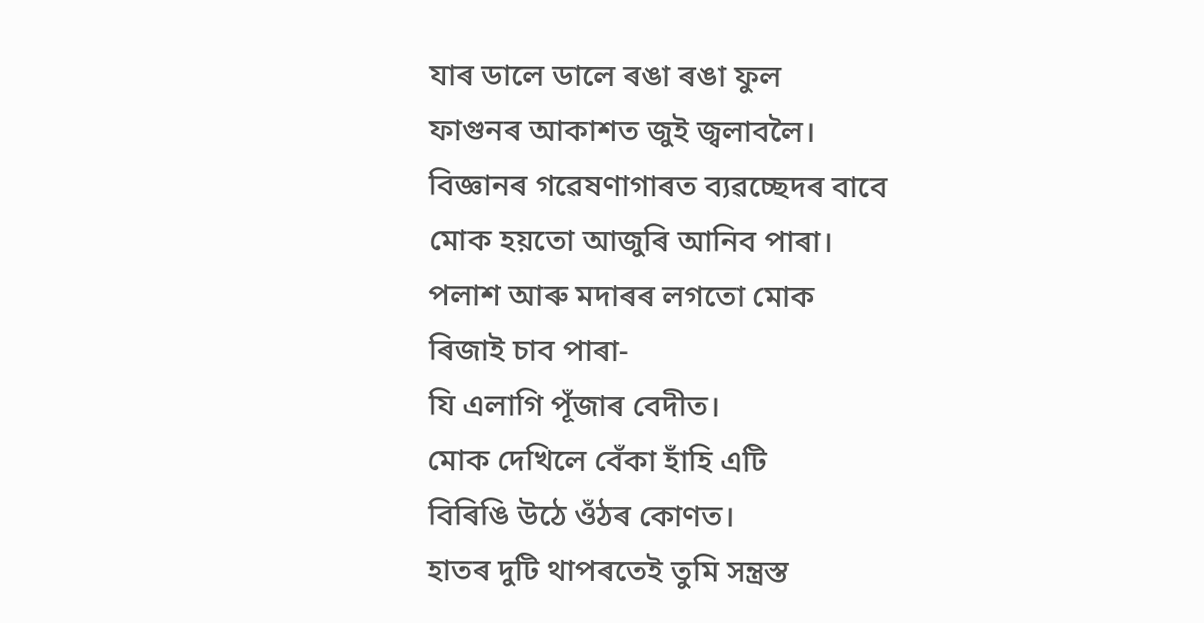যাৰ ডালে ডালে ৰঙা ৰঙা ফুল
ফাগুনৰ আকাশত জুই জ্বলাবলৈ।
বিজ্ঞানৰ গৱেষণাগাৰত ব্যৱচ্ছেদৰ বাবে
মোক হয়তো আজুৰি আনিব পাৰা।
পলাশ আৰু মদাৰৰ লগতো মোক
ৰিজাই চাব পাৰা-
যি এলাগি পূঁজাৰ বেদীত।
মোক দেখিলে বেঁকা হাঁহি এটি
বিৰিঙি উঠে ওঁঠৰ কোণত।
হাতৰ দুটি থাপৰতেই তুমি সন্ত্ৰস্ত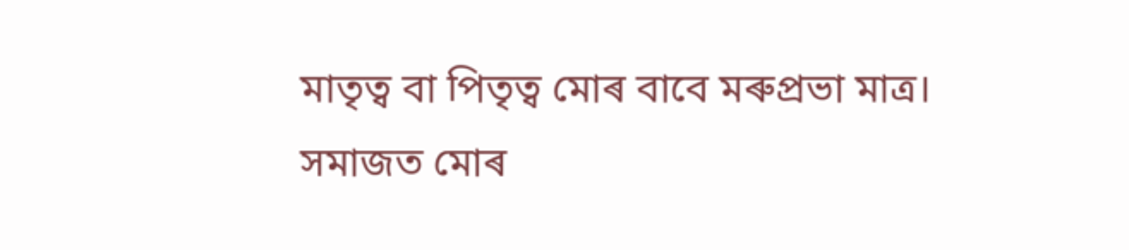মাতৃত্ব বা পিতৃত্ব মোৰ বাবে মৰুপ্ৰভা মাত্ৰ।
সমাজত মোৰ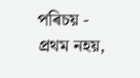পৰিচয় -
প্ৰথম নহয়,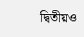দ্বিতীয়ও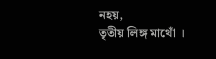নহয়,
তৃতীয় লিঙ্গ মাথোঁ ।